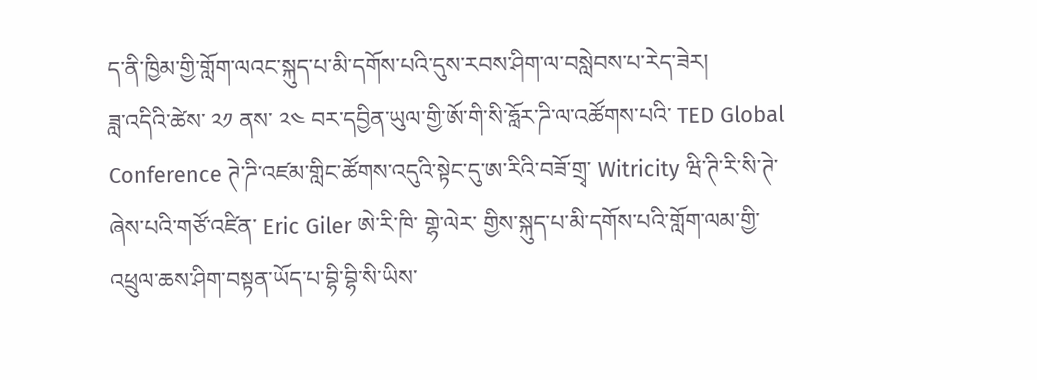ད་ནི་ཁྱིམ་གྱི་གློག་ལའང་སྐུད་པ་མི་དགོས་པའི་དུས་རབས་ཤིག་ལ་བསླེབས་པ་རེད་ཟེར།
ཟླ་འདིའི་ཚེས་ ༢༡ ནས་ ༢༤ བར་དབྱིན་ཡུལ་གྱི་ཨོ་གི་སི་ཧློར་ཌི་ལ་འཚོགས་པའི་ TED Global Conference ཊེ་ཌི་འཛམ་གླིང་ཚོགས་འདུའི་སྟེང་དུ་ཨ་རིའི་བཟོ་གྲྭ་ Witricity ཝི་ཊི་རི་སི་ཊེ་ ཞེས་པའི་གཙོ་འཛིན་ Eric Giler ཨེ་རི་ཁི་ གྷེ་ལེར་ གྱིས་སྐུད་པ་མི་དགོས་པའི་གློག་ལམ་གྱི་འཕྲུལ་ཆས་ཤིག་བསྟན་ཡོད་པ་བྷི་བྷི་སི་ཡིས་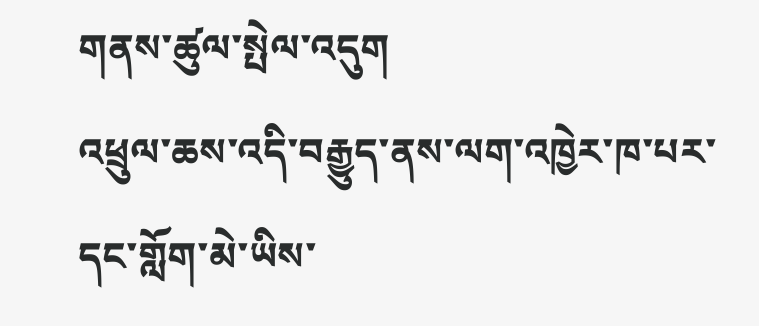གནས་ཚུལ་སྤེལ་འདུག
འཕྲུལ་ཆས་འདི་བརྒྱུད་ནས་ལག་འཁྱེར་ཁ་པར་དང་གློག་མེ་ཡིས་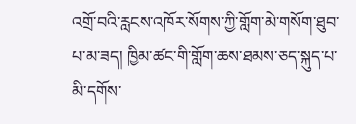འགྲོ་བའི་རླངས་འཁོར་སོགས་ཀྱི་གློག་མེ་གསོག་ཐུབ་པ་མ་ཟད། ཁྱིམ་ཚང་གི་གློག་ཆས་ཐམས་ཅད་སྐུད་པ་མི་དགོས་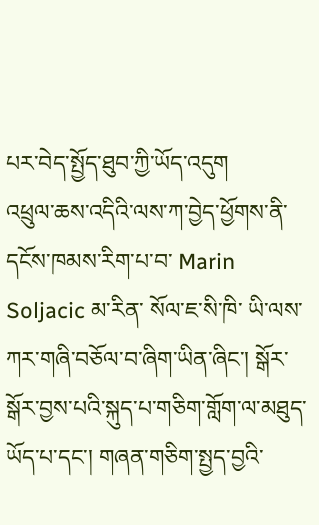པར་བེད་སྤྱོད་ཐུབ་ཀྱི་ཡོད་འདུག
འཕྲུལ་ཆས་འདིའི་ལས་ཀ་བྱེད་ཕྱོགས་ནི་དངོས་ཁམས་རིག་པ་བ་ Marin Soljacic མ་རིན་ སོལ་ཇ་སི་ཁི་ ཡི་ལས་ཀར་གཞི་བཅོལ་བ་ཞིག་ཡིན་ཞིང་། སྒོར་སྒོར་བྱས་པའི་སྐུད་པ་གཅིག་གློག་ལ་མཐུད་ཡོད་པ་དང་། གཞན་གཅིག་སྤྱད་བྱའི་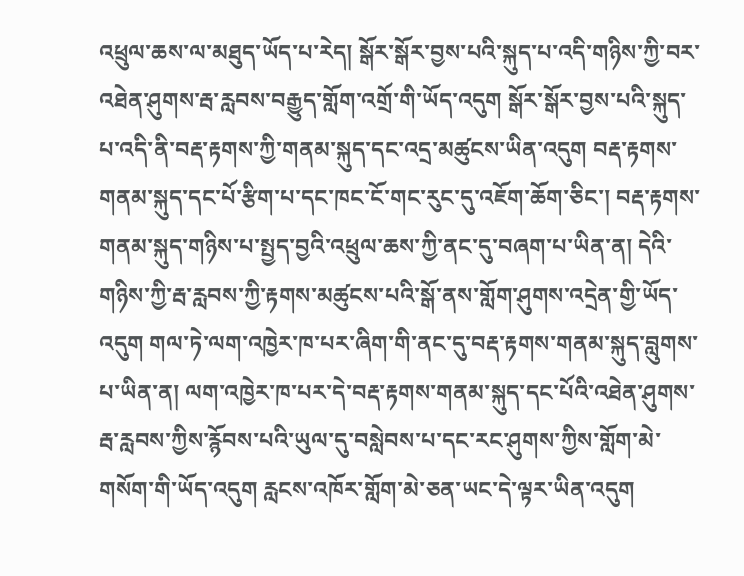འཕྲུལ་ཆས་ལ་མཐུད་ཡོད་པ་རེད། སྒོར་སྒོར་བྱས་པའི་སྐུད་པ་འདི་གཉིས་ཀྱི་བར་འཐེན་ཤུགས་རྦ་རླབས་བརྒྱུད་གློག་འགྲོ་གི་ཡོད་འདུག སྒོར་སྒོར་བྱས་པའི་སྐུད་པ་འདི་ནི་བརྡ་རྟགས་ཀྱི་གནམ་སྐུད་དང་འདྲ་མཚུངས་ཡིན་འདུག བརྡ་རྟགས་གནམ་སྐུད་དང་པོ་རྩིག་པ་དང་ཁང་ངོ་གང་རུང་དུ་འཇོག་ཆོག་ཅིང་། བརྡ་རྟགས་གནམ་སྐུད་གཉིས་པ་སྤྱད་བྱའི་འཕྲུལ་ཆས་ཀྱི་ནང་དུ་བཞག་པ་ཡིན་ན། དེའི་གཉིས་ཀྱི་རྦ་རླབས་ཀྱི་རྟགས་མཚུངས་པའི་སྒོ་ནས་གློག་ཤུགས་འདྲེན་གྱི་ཡོད་འདུག གལ་ཏེ་ལག་འཁྱེར་ཁ་པར་ཞིག་གི་ནང་དུ་བརྡ་རྟགས་གནམ་སྐུད་བླུགས་པ་ཡིན་ན། ལག་འཁྱེར་ཁ་པར་དེ་བརྡ་རྟགས་གནམ་སྐུད་དང་པོའི་འཐེན་ཤུགས་རྦ་རླབས་ཀྱིས་རྙོབས་པའི་ཡུལ་དུ་བསླེབས་པ་དང་རང་ཤུགས་ཀྱིས་གློག་མེ་གསོག་གི་ཡོད་འདུག རླངས་འཁོར་གློག་མེ་ཅན་ཡང་དེ་ལྟར་ཡིན་འདུག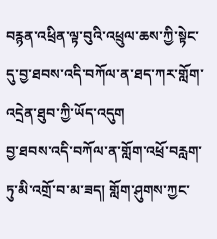བརྙན་འཕྲིན་ལྟ་བུའི་འཕྲུལ་ཆས་ཀྱི་སྟེང་དུ་བྱ་ཐབས་འདི་བཀོལ་ན་ཐད་ཀར་གློག་འདྲེན་ཐུབ་ཀྱི་ཡོད་འདུག
བྱ་ཐབས་འདི་བཀོལ་ན་གློག་འཕྲོ་བརླག་ཏུ་མི་འགྲོ་བ་མ་ཟད། གློག་ཤུགས་ཀྱང་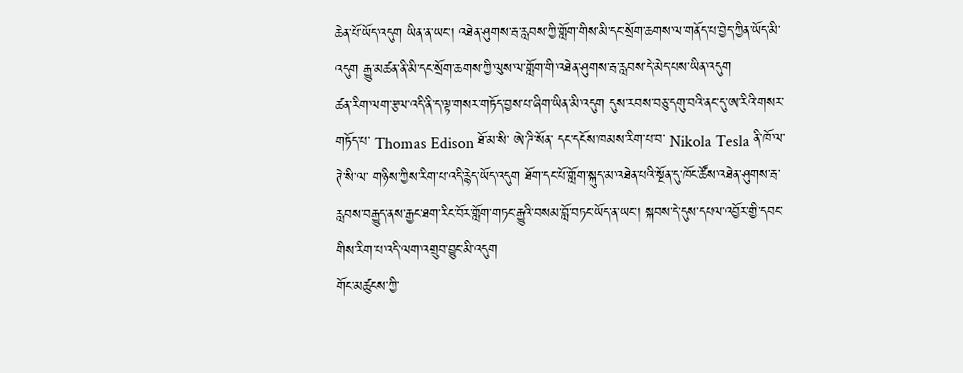ཆེན་པོ་ཡོད་འདུག ཡིན་ན་ཡང་། འཐེན་ཤུགས་རྦ་རླབས་ཀྱི་གློག་གིས་མི་དང་སྲོག་ཆགས་ལ་གནོད་པ་བྱེད་ཀྱིན་ཡོད་མི་འདུག རྒྱུ་མཚན་ནི་མི་དང་སྲོག་ཆགས་ཀྱི་ལུས་ལ་གློག་གི་འཐེན་ཤུགས་རྦ་རླབས་དེ་མེད་པས་ཡིན་འདུག
ཚན་རིག་ལག་རྩལ་འདི་ནི་ད་ལྟ་གསར་གཏོད་བྱས་པ་ཞིག་ཡིན་མི་འདུག དུས་རབས་བཅུ་དགུ་བའི་ནང་དུ་ཨ་རིའི་གསར་གཏོད་པ་ Thomas Edison ཐོ་མ་སི་ ཨེ་ཌི་སོན་ དང་དངོས་ཁམས་རིག་པ་བ་ Nikola Tesla ནི་ཁོ་ལ་ ཊེ་སི་ལ་ གཉིས་ཀྱིས་རིག་པ་འདི་རྙེད་ཡོད་འདུག ཐོག་དང་པོ་གློག་སྐུད་མ་འཐེན་པའི་སྔོན་དུ་ཁོང་ཚོས་འཐེན་ཤུགས་རྦ་རླབས་བརྒྱུད་ནས་རྒྱང་ཐག་རིང་བོར་གློག་གཏང་རྒྱུའི་བསམ་བློ་བཏང་ཡོད་ན་ཡང་། སྐབས་དེ་དུས་དཔལ་འབྱོར་གྱི་དབང་གིས་རིག་པ་འདི་ལག་འགྲུབ་བྱུང་མི་འདུག
གོང་མཚུངས་ཀྱི་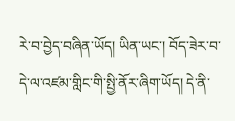རེ་བ་བྱེད་བཞིན་ཡོད། ཡིན་ཡང་། བོད་ཟེར་བ་དེ་ལ་འཛམ་གླིང་གི་སྤྱི་ནོར་ཞིག་ཡོད། དེ་ནི་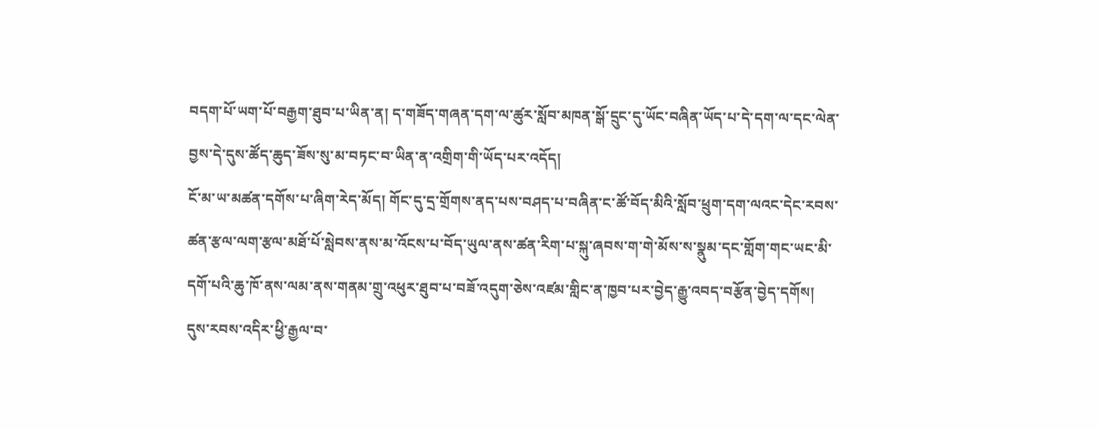བདག་པོ་ཡག་པོ་བརྒྱག་ཐུབ་པ་ཡིན་ན། ད་གཟོད་གཞན་དག་ལ་ཚུར་སློབ་མཁན་སྒོ་དྲུང་དུ་ཡོང་བཞིན་ཡོད་པ་དེ་དག་ལ་དང་ལེན་བྱས་དེ་དུས་ཚོད་ཆུད་ཟོས་སུ་མ་བཏང་བ་ཡིན་ན་འགྲིག་གི་ཡོད་པར་འདོད།
ངོ་མ་ཡ་མཚན་དགོས་པ་ཞིག་རེད་མོད། གོང་དུ་དྲ་གྲོགས་ནད་པས་བཤད་པ་བཞིན་ང་ཚོ་བོད་མིའི་སློབ་ཕྲུག་དག་ལའང་དེང་རབས་ཚན་རྩལ་ལག་རྩལ་མཐོ་པོ་སླེབས་ནས་མ་འོངས་པ་བོད་ཡུལ་ནས་ཚན་རིག་པ་སྐུ་ཞབས་ག་གེ་མོས་ས་སྣུམ་དང་གློག་གང་ཡང་མི་དགོ་པའི་ཆུ་ཁོ་ནས་ལམ་ནས་གནམ་གྲུ་འཕུར་ཐུབ་པ་བཟོ་འདུག་ཅེས་འཛམ་གླིང་ན་ཁྱབ་པར་བྱེད་རྒྱུ་འབད་བརྩོན་བྱེད་དགོས།
དུས་རབས་འདིར་ཕྱི་རྒྱལ་བ་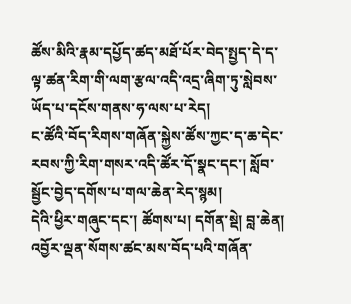ཚོས་མིའི་རྣམ་དཔྱོད་ཚད་མཐོ་པོར་བེད་སྤྱད་དེ་ད་ལྟ་ཚན་རིག་གི་ལག་རྩལ་འདི་འདྲ་ཞིག་ཏུ་སླེབས་ཡོད་པ་དངོས་གནས་ཧ་ལས་པ་རེད།
ང་ཚོའི་བོད་རིགས་གཞོན་སྐྱེས་ཚོས་ཀྱང་ད་ཆ་དེང་རབས་ཀྱི་རིག་གསར་འདི་ཚོར་དོ་སྣང་དང་། སློབ་སྦྱོང་བྱེད་དགོས་པ་གལ་ཆེན་རེད་སྙམ།
དེའི་ཕྱིར་གཞུང་དང་། ཚོགས་པ། དགོན་སྡེ། བླ་ཆེན། འབྱོར་ལྡན་སོགས་ཚང་མས་བོད་པའི་གཞོན་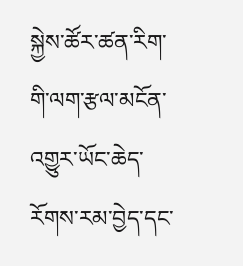སྐྱེས་ཚོར་ཚན་རིག་གི་ལག་རྩལ་མངོན་འགྱུར་ཡོང་ཆེད་རོགས་རམ་བྱེད་དང་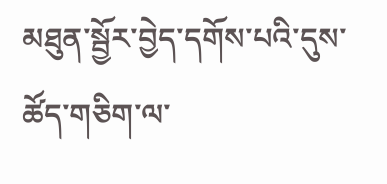མཐུན་སྦྱོར་བྱེད་དགོས་པའི་དུས་ཚོད་གཅིག་ལ་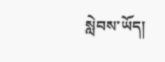སླེབས་ཡོད།